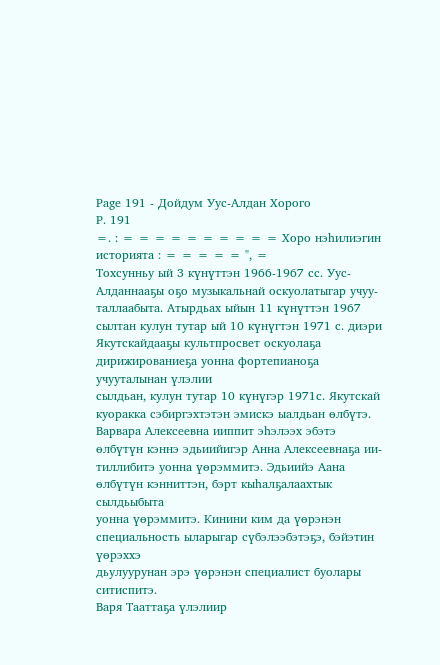Page 191 - Дойдум Уус-Алдан Хорого
P. 191
=. : = = = = = = = = = = Хоро нэһилиэгин историята : = = = = = ", =
Тохсунньу ый 3 күнүттэн 1966-1967 сс. Уус-Алданнааҕы оҕо музыкальнай оскуолатыгар учуу-
таллаабыта. Атырдьах ыйын 11 күнүттэн 1967 сылтан кулун тутар ый 10 күнүгтэн 1971 с. диэри
Якутскайдааҕы культпросвет оскуолаҕа дирижированиеҕа уонна фортепианоҕа учууталынан үлэлии
сылдьан, кулун тутар 10 күнүгэр 1971с. Якутскай куоракка сэбиргэхтэтэн эмискэ ыалдьан өлбүтэ.
Варвара Алексеевна ииппит эһэлээх эбэтэ өлбүтүн кэннэ эдьиийигэр Анна Алексеевнаҕа ии-
тиллибитэ уонна үөрэммитэ. Эдьиийэ Аана өлбүтүн кэнниттэн, бэрт кыһалҕалаахтык сылдьыбыта
уонна үөрэммитэ. Кинини ким да үөрэнэн специальность ыларыгар сүбэлээбэтэҕэ, бэйэтин үөрэххэ
дьулуурунан эрэ үөрэнэн специалист буолары ситиспитэ.
Варя Тааттаҕа үлэлиир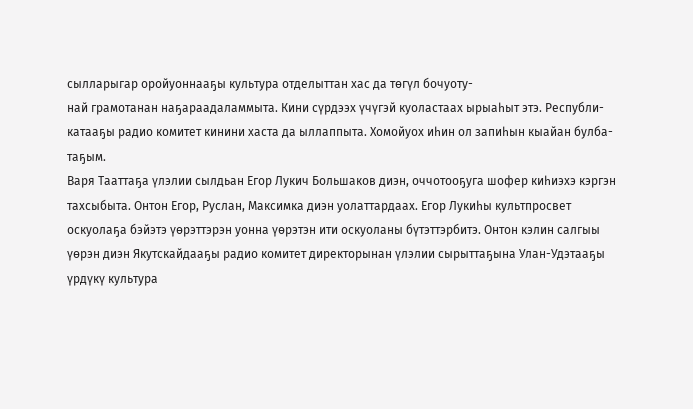сылларыгар оройуоннааҕы культура отделыттан хас да төгүл бочуоту-
най грамотанан наҕараадаламмыта. Кини сүрдээх үчүгэй куоластаах ырыаһыт этэ. Республи-
катааҕы радио комитет кинини хаста да ыллаппыта. Хомойуох иһин ол запиһын кыайан булба-
таҕым.
Варя Тааттаҕа үлэлии сылдьан Егор Лукич Большаков диэн, оччотооҕуга шофер киһиэхэ кэргэн
тахсыбыта. Онтон Егор, Руслан, Максимка диэн уолаттардаах. Егор Лукиһы культпросвет
оскуолаҕа бэйэтэ үөрэттэрэн уонна үөрэтэн ити оскуоланы бүтэттэрбитэ. Онтон кэлин салгыы
үөрэн диэн Якутскайдааҕы радио комитет директорынан үлэлии сырыттаҕына Улан-Удэтааҕы
үрдүкү культура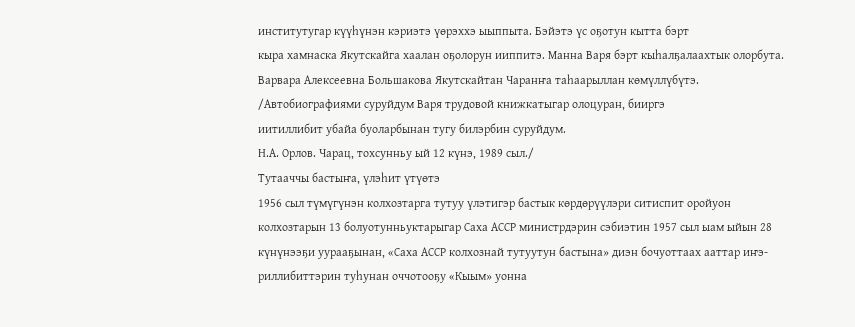институтугар күүһүнэн кэриэтэ үөрэххэ ыыппыта. Бэйэтэ үс оҕотун кытта бэрт
кыра хамнаска Якутскайга хаалан оҕолорун ииппитэ. Манна Варя бэрт кыһалҕалаахтык олорбута.
Варвара Алексеевна Большакова Якутскайтан Чаранҥа таһаарыллан көмүллүбүтэ.
/Автобиографиями суруйдум Варя трудовой книжкатыгар олоцуран, бииргэ
иитиллибит убайа буоларбынан тугу билэрбин суруйдум.
Н.А. Орлов. Чарац, тохсунньу ый 12 күнэ, 1989 сыл./
Тутааччы бастыҥа, үлэһит үтүөтэ
1956 сыл түмүгүнэн колхозтарга тутуу үлэтигэр бастык көрдөрүүлэри ситиспит оройуон
колхозтарын 13 болуотунньуктарыгар Саха АССР министрдэрин сэбиэтин 1957 сыл ыам ыйын 28
күнүнээҕи уурааҕынан, «Саха АССР колхознай тутуутун бастына» диэн бочуоттаах ааттар иҥэ-
риллибиттэрин туһунан оччотооҕу «Кыым» уонна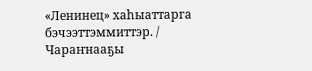«Ленинец» хаһыаттарга бэчээттэммиттэр. /
Чараҥнааҕы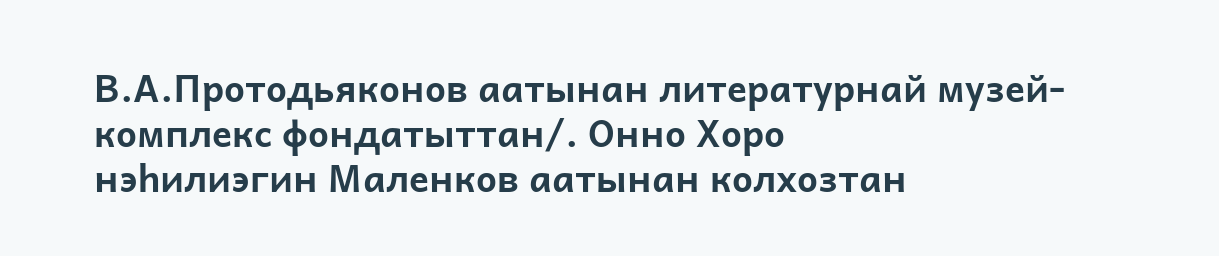В.А.Протодьяконов аатынан литературнай музей-комплекс фондатыттан/. Онно Хоро
нэһилиэгин Маленков аатынан колхозтан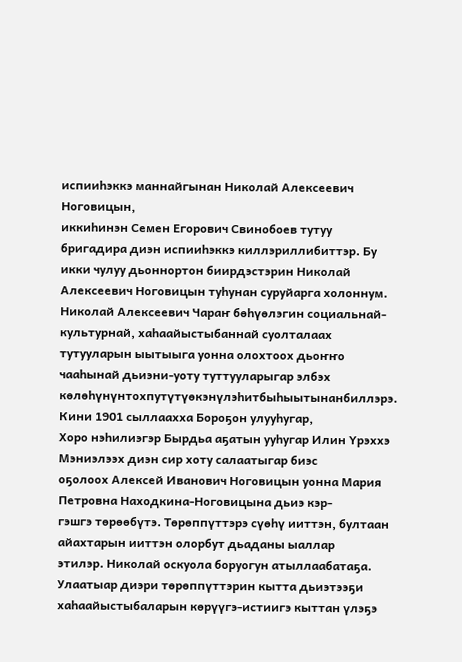испииһэккэ маннайгынан Николай Алексеевич Ноговицын,
иккиһинэн Семен Егорович Свинобоев тутуу бригадира диэн испииһэккэ киллэриллибиттэр. Бу
икки чулуу дьоннортон биирдэстэрин Николай Алексеевич Ноговицын туһунан суруйарга холоннум.
Николай Алексеевич Чараҥ бөһүөлэгин социальнай-культурнай, хаһаайыстыбаннай суолталаах
тутууларын ыытыыга уонна олохтоох дьоҥҥо чааһынай дьиэни-уоту туттууларыгар элбэх
көлөһүнүнтохпутүтүөкэнүлэһитбыһыытынанбиллэрэ. Кини 1901 сыллаахха Бороҕон улууһугар,
Хоро нэһилиэгэр Бырдьа аҕатын ууһугар Илин Үрэххэ Мэниэлээх диэн сир хоту салаатыгар биэс
оҕолоох Алексей Иванович Ноговицын уонна Мария Петровна Находкина-Ноговицына дьиэ кэр-
гэшгэ төрөөбүтэ. Төрөппүттэрэ сүөһү ииттэн, бултаан айахтарын ииттэн олорбут дьаданы ыаллар
этилэр. Николай оскуола боруогун атыллаабатаҕа. Улаатыар диэри төрөппүттэрин кытта дьиэтээҕи
хаһаайыстыбаларын көрүүгэ-истиигэ кыттан үлэҕэ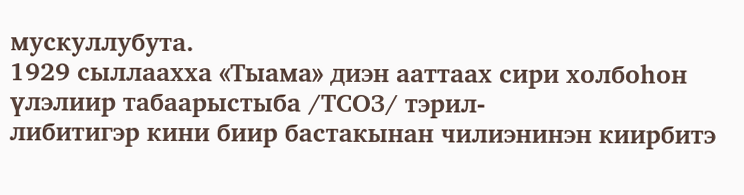мускуллубута.
1929 сыллаахха «Тыама» диэн ааттаах сири холбоһон үлэлиир табаарыстыба /ТСОЗ/ тэрил-
либитигэр кини биир бастакынан чилиэнинэн киирбитэ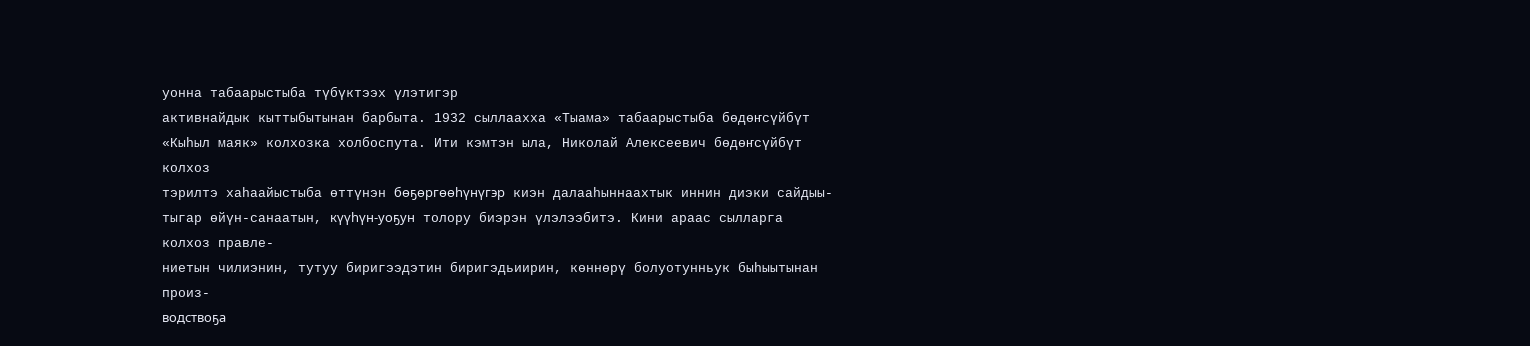уонна табаарыстыба түбүктээх үлэтигэр
активнайдык кыттыбытынан барбыта. 1932 сыллаахха «Тыама» табаарыстыба бөдөҥсүйбүт
«Кыһыл маяк» колхозка холбоспута. Ити кэмтэн ыла, Николай Алексеевич бөдөҥсүйбүт колхоз
тэрилтэ хаһаайыстыба өттүнэн бөҕөргөөһүнүгэр киэн далааһыннаахтык иннин диэки сайдыы-
тыгар өйүн-санаатын, күүһүн-уоҕун толору биэрэн үлэлээбитэ. Кини араас сылларга колхоз правле-
ниетын чилиэнин, тутуу биригээдэтин биригэдьиирин, көннөрү болуотунньук быһыытынан произ-
водствоҕа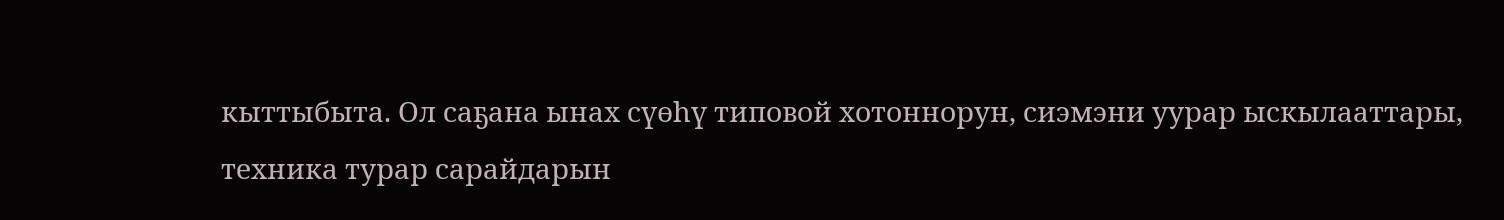кыттыбыта. Ол саҕана ынах сүөһү типовой хотоннорун, сиэмэни уурар ыскылааттары,
техника турар сарайдарын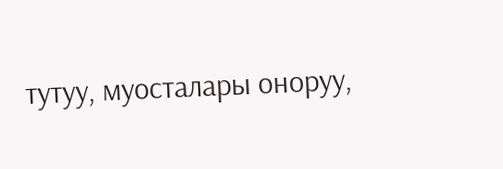тутуу, муосталары оноруу,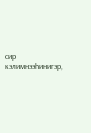сир кэлимнээһинигэр,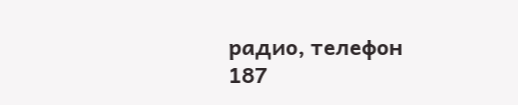радио, телефон
187